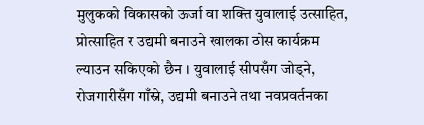मुलुकको विकासको ऊर्जा वा शक्ति युवालाई उत्साहित, प्रोत्साहित र उद्यमी बनाउने खालका ठोस कार्यक्रम ल्याउन सकिएको छैन । युवालाई सीपसँग जोड्ने, रोजगारीसँग गाँस्ने, उद्यमी बनाउने तथा नवप्रवर्तनका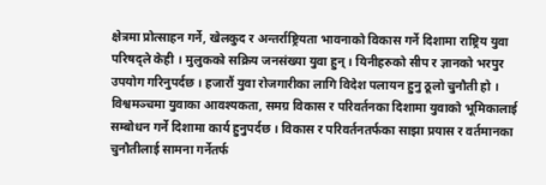क्षेत्रमा प्रोत्साहन गर्ने, खेलकुद र अन्तर्राष्ट्रियता भावनाको विकास गर्ने दिशामा राष्ट्रिय युवा परिषद्ले केही । मुलुकको सक्रिय जनसंख्या युवा हुन् । यिनीहरुको सीप र ज्ञानको भरपुर उपयोग गरिनुपर्दछ । हजारौं युवा रोजगारीका लागि विदेश पलायन हुनु ठूलो चुनौती हो ।
विश्वमञ्चमा युवाका आवश्यकता, समग्र विकास र परिवर्तनका दिशामा युवाको भूमिकालाई सम्बोधन गर्ने दिशामा कार्य हुनुपर्दछ । विकास र परिवर्तनतर्फका साझा प्रयास र वर्तमानका चुनौतीलाई सामना गर्नेतर्फ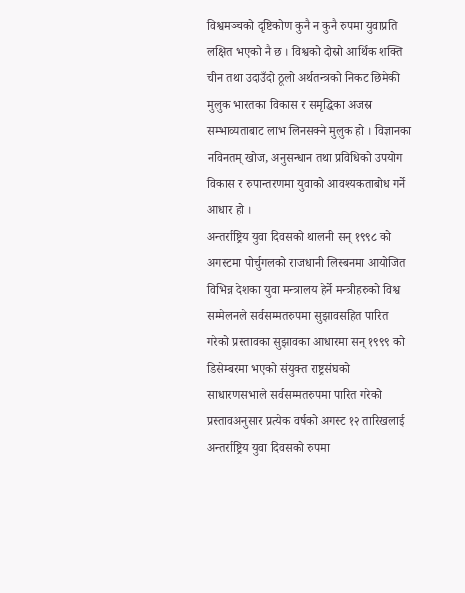विश्वमञ्चको दृष्टिकोण कुनै न कुनै रुपमा युवाप्रति लक्षित भएको नै छ । विश्वको दोस्रो आर्थिक शक्ति चीन तथा उदाउँदो ठूलो अर्थतन्त्रको निकट छिमेकी मुलुक भारतका विकास र समृद्धिका अजस्र सम्भाव्यताबाट लाभ लिनसक्ने मुलुक हो । विज्ञानका नविनतम् खोज, अनुसन्धान तथा प्रविधिको उपयोग विकास र रुपान्तरणमा युवाको आवश्यकताबोध गर्ने आधार हो ।
अन्तर्राष्ट्रिय युवा दिवसको थालनी सन् १९९८ को अगस्टमा पोर्चुगलको राजधानी लिस्बनमा आयोजित विभिन्न देशका युवा मन्त्रालय हेर्ने मन्त्रीहरुको विश्व सम्मेलनले सर्वसम्मतरुपमा सुझावसहित पारित गरेको प्रस्तावका सुझावका आधारमा सन् १९९९ को डिसेम्बरमा भएको संयुक्त राष्ट्रसंघको साधारणसभाले सर्वसम्मतरुपमा पारित गरेको प्रस्तावअनुसार प्रत्येक वर्षको अगस्ट १२ तारिखलाई अन्तर्राष्ट्रिय युवा दिवसको रुपमा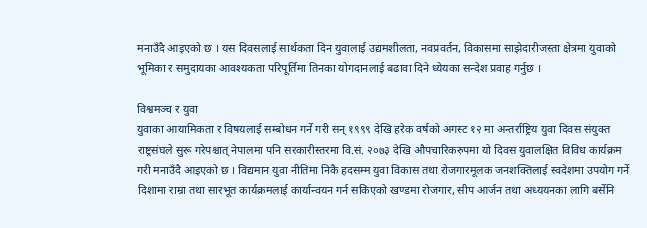मनाउँदै आइएको छ । यस दिवसलाई सार्थकता दिन युवालाई उद्यमशीलता, नवप्रवर्तन, विकासमा साझेदारीजस्ता क्षेत्रमा युवाको भूमिका र समुदायका आवश्यकता परिपूर्तिमा तिनका योगदानलाई बढावा दिने ध्येयका सन्देश प्रवाह गर्नुछ ।

विश्वमञ्च र युवा
युवाका आयामिकता र विषयलाई सम्बोधन गर्ने गरी सन् १९९९ देखि हरेक वर्षको अगस्ट १२ मा अन्तर्राष्ट्रिय युवा दिवस संयुक्त राष्ट्रसंघले सुरू गरेपश्चात् नेपालमा पनि सरकारीस्तरमा वि.सं. २०७३ देखि औपचारिकरुपमा यो दिवस युवालक्षित विविध कार्यक्रम गरी मनाउँदै आइएको छ । विद्यमान युवा नीतिमा निकै हदसम्म युवा विकास तथा रोजगारमूलक जनशक्तिलाई स्वदेशमा उपयोग गर्ने दिशामा राम्रा तथा सारभूत कार्यक्रमलाई कार्यान्वयन गर्न सकिएको खण्डमा रोजगार, सीप आर्जन तथा अध्ययनका लागि बर्सेनि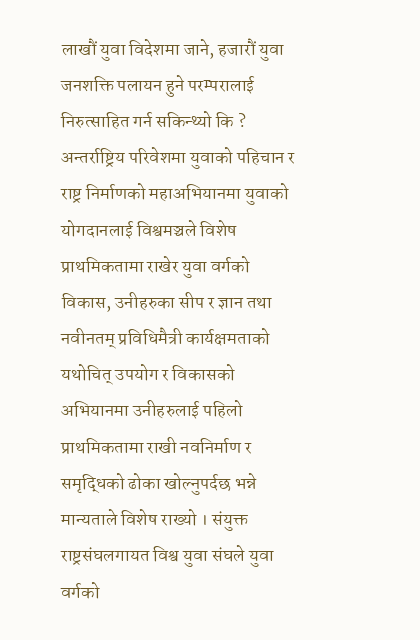लाखौं युवा विदेशमा जाने, हजारौं युवा जनशक्ति पलायन हुने परम्परालाई निरुत्साहित गर्न सकिन्थ्यो कि ?
अन्तर्राष्ट्रिय परिवेशमा युवाको पहिचान र राष्ट्र निर्माणको महाअभियानमा युवाको योगदानलाई विश्वमञ्चले विशेष प्राथमिकतामा राखेर युवा वर्गको विकास, उनीहरुका सीप र ज्ञान तथा नवीनतम् प्रविधिमैत्री कार्यक्षमताको यथोचित् उपयोग र विकासको अभियानमा उनीहरुलाई पहिलो प्राथमिकतामा राखी नवनिर्माण र समृद्धिको ढोका खोल्नुपर्दछ भन्ने मान्यताले विशेष राख्यो । संयुक्त राष्ट्रसंघलगायत विश्व युवा संघले युवा वर्गको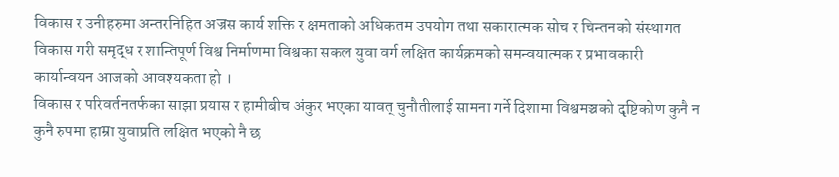विकास र उनीहरुमा अन्तरनिहित अज्रस कार्य शक्ति र क्षमताको अधिकतम उपयोग तथा सकारात्मक सोच र चिन्तनको संस्थागत विकास गरी समृद्ध र शान्तिपूर्ण विश्व निर्माणमा विश्वका सकल युवा वर्ग लक्षित कार्यक्रमको समन्वयात्मक र प्रभावकारी कार्यान्वयन आजको आवश्यकता हो ।
विकास र परिवर्तनतर्फका साझा प्रयास र हामीबीच अंकुर भएका यावत् चुनौतीलाई सामना गर्ने दिशामा विश्वमञ्चको दृष्टिकोण कुनै न कुनै रुपमा हाम्रा युवाप्रति लक्षित भएको नै छ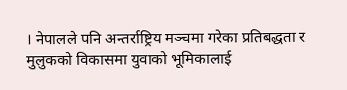। नेपालले पनि अन्तर्राष्ट्रिय मञ्चमा गरेका प्रतिबद्धता र मुलुकको विकासमा युवाको भूमिकालाई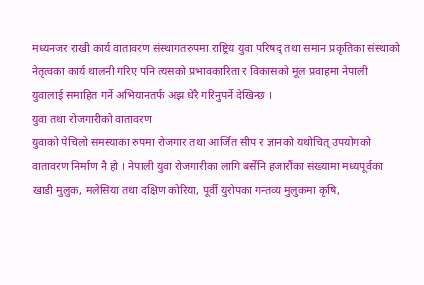मध्यनजर राखी कार्य वातावरण संस्थागतरुपमा राष्ट्रिय युवा परिषद् तथा समान प्रकृतिका संस्थाको नेतृत्वका कार्य थालनी गरिए पनि त्यसको प्रभावकारिता र विकासको मूल प्रवाहमा नेपाली युवालाई समाहित गर्ने अभियानतर्फ अझ धेरै गरिनुपर्ने देखिन्छ ।
युवा तथा रोजगारीको वातावरण
युवाको पेचिलो समस्याका रुपमा रोजगार तथा आर्जित सीप र ज्ञानको यथोचित् उपयोगको वातावरण निर्माण नै हो । नेपाली युवा रोजगारीका लागि बर्सेनि हजारौंका संख्यामा मध्यपूर्वका खाडी मुलुक, मलेसिया तथा दक्षिण कोरिया, पूर्वी युरोपका गन्तव्य मुलुकमा कृषि,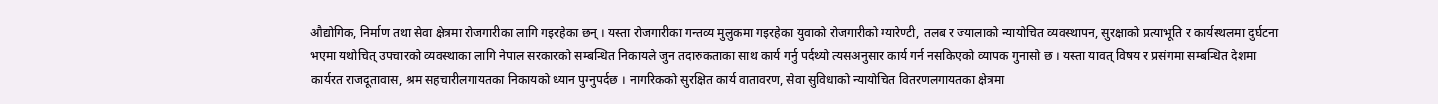औद्योगिक, निर्माण तथा सेवा क्षेत्रमा रोजगारीका लागि गइरहेका छन् । यस्ता रोजगारीका गन्तव्य मुलुकमा गइरहेका युवाको रोजगारीको ग्यारेण्टी, तलब र ज्यालाको न्यायोचित व्यवस्थापन, सुरक्षाको प्रत्याभूति र कार्यस्थलमा दुर्घटना भएमा यथोचित् उपचारको व्यवस्थाका लागि नेपाल सरकारको सम्बन्धित निकायले जुन तदारुकताका साथ कार्य गर्नु पर्दथ्यो त्यसअनुसार कार्य गर्न नसकिएको व्यापक गुनासो छ । यस्ता यावत् विषय र प्रसंगमा सम्बन्धित देशमा कार्यरत राजदूतावास, श्रम सहचारीलगायतका निकायको ध्यान पुग्नुपर्दछ । नागरिकको सुरक्षित कार्य वातावरण, सेवा सुविधाको न्यायोचित वितरणलगायतका क्षेत्रमा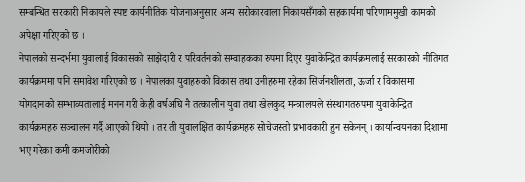सम्बन्धित सरकारी निकायले स्पष्ट कार्यनीतिक योजनाअनुसार अन्य सरोकारवाला निकायसँगको सहकार्यमा परिणाममुखी कामको अपेक्षा गरिएको छ ।
नेपालको सन्दर्भमा युवालाई विकासको साझेदारी र परिवर्तनको सम्वाहकका रुपमा दिएर युवाकेन्द्रित कार्यक्रमलाई सरकारको नीतिगत कार्यक्रममा पनि समावेश गरिएको छ । नेपालका युवाहरुको विकास तथा उनीहरुमा रहेका सिर्जनशीलता, ऊर्जा र विकासमा योगदानको सम्भाव्यतालाई मनन गरी केही वर्षअघि नै तत्कालीन युवा तथा खेलकुद मन्त्रालयले संस्थागतरुपमा युवाकेन्द्रित कार्यक्रमहरु सञ्चालन गर्दै आएको थियो । तर ती युवालक्षित कार्यक्रमहरु सोचेजस्तो प्रभावकारी हुन सकेनन् । कार्यान्वयनका दिशामा भए गरेका कमी कमजोरीको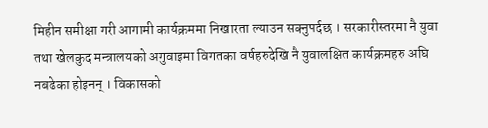मिहीन समीक्षा गरी आगामी कार्यक्रममा निखारता ल्याउन सक्नुपर्दछ । सरकारीस्तरमा नै युवा तथा खेलकुद मन्त्रालयको अगुवाइमा विगतका वर्षहरुदेखि नै युवालक्षित कार्यक्रमहरु अघि नबढेका होइनन् । विकासको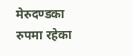मेरुदण्डका रुपमा रहेका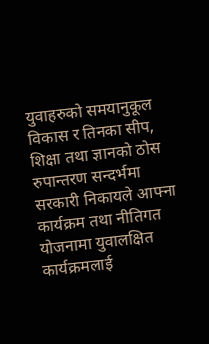युवाहरुको समयानुकूल विकास र तिनका सीप, शिक्षा तथा ज्ञानको ठोस रुपान्तरण सन्दर्भमा सरकारी निकायले आफ्ना कार्यक्रम तथा नीतिगत योजनामा युवालक्षित कार्यक्रमलाई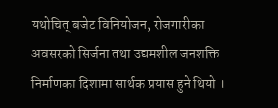यथोचित् बजेट विनियोजन, रोजगारीका अवसरको सिर्जना तथा उद्यमशील जनशक्ति निर्माणका दिशामा सार्थक प्रयास हुने थियो ।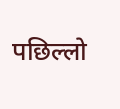पछिल्लो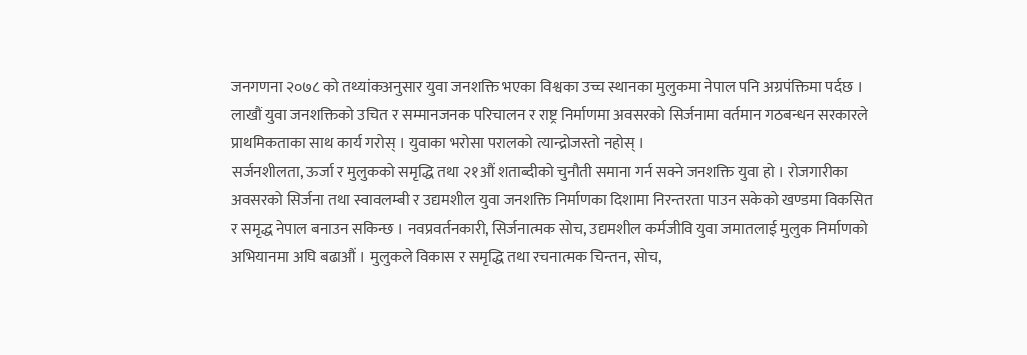जनगणना २०७८ को तथ्यांकअनुसार युवा जनशक्ति भएका विश्वका उच्च स्थानका मुलुकमा नेपाल पनि अग्रपंक्तिमा पर्दछ । लाखौं युवा जनशक्तिको उचित र सम्मानजनक परिचालन र राष्ट्र निर्माणमा अवसरको सिर्जनामा वर्तमान गठबन्धन सरकारले प्राथमिकताका साथ कार्य गरोस् । युवाका भरोसा परालको त्यान्द्रोजस्तो नहोस् ।
सर्जनशीलता, ऊर्जा र मुलुकको समृद्धि तथा २१औं शताब्दीको चुनौती समाना गर्न सक्ने जनशक्ति युवा हो । रोजगारीका अवसरको सिर्जना तथा स्वावलम्बी र उद्यमशील युवा जनशक्ति निर्माणका दिशामा निरन्तरता पाउन सकेको खण्डमा विकसित र समृद्ध नेपाल बनाउन सकिन्छ । नवप्रवर्तनकारी, सिर्जनात्मक सोच, उद्यमशील कर्मजीवि युवा जमातलाई मुलुक निर्माणको अभियानमा अघि बढाऔं । मुलुकले विकास र समृद्धि तथा रचनात्मक चिन्तन, सोच,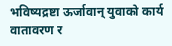भविष्यद्रष्टा ऊर्जावान् युवाको कार्य वातावरण र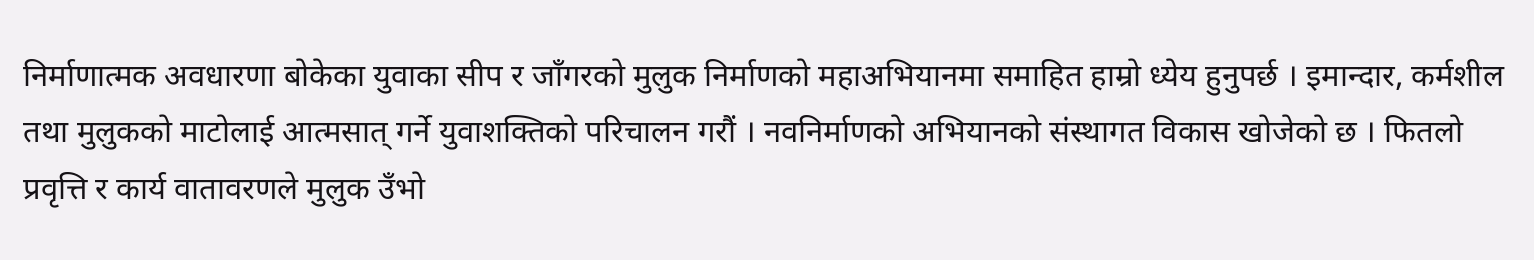निर्माणात्मक अवधारणा बोकेका युवाका सीप र जाँगरको मुलुक निर्माणको महाअभियानमा समाहित हाम्रो ध्येय हुनुपर्छ । इमान्दार, कर्मशील तथा मुलुकको माटोलाई आत्मसात् गर्ने युवाशक्तिको परिचालन गरौं । नवनिर्माणको अभियानको संस्थागत विकास खोजेको छ । फितलो प्रवृत्ति र कार्य वातावरणले मुलुक उँभो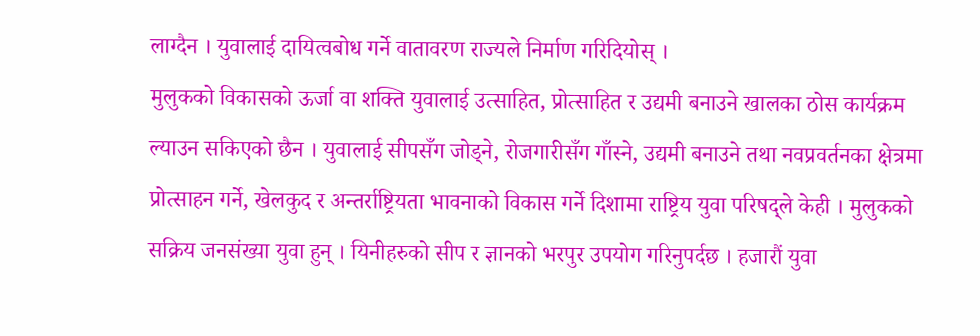लाग्दैन । युवालाई दायित्वबोध गर्ने वातावरण राज्यले निर्माण गरिदियोस् ।
मुलुकको विकासको ऊर्जा वा शक्ति युवालाई उत्साहित, प्रोत्साहित र उद्यमी बनाउने खालका ठोस कार्यक्रम ल्याउन सकिएको छैन । युवालाई सीपसँग जोड्ने, रोजगारीसँग गाँस्ने, उद्यमी बनाउने तथा नवप्रवर्तनका क्षेत्रमा प्रोत्साहन गर्ने, खेलकुद र अन्तर्राष्ट्रियता भावनाको विकास गर्ने दिशामा राष्ट्रिय युवा परिषद्ले केही । मुलुकको सक्रिय जनसंख्या युवा हुन् । यिनीहरुको सीप र ज्ञानको भरपुर उपयोग गरिनुपर्दछ । हजारौं युवा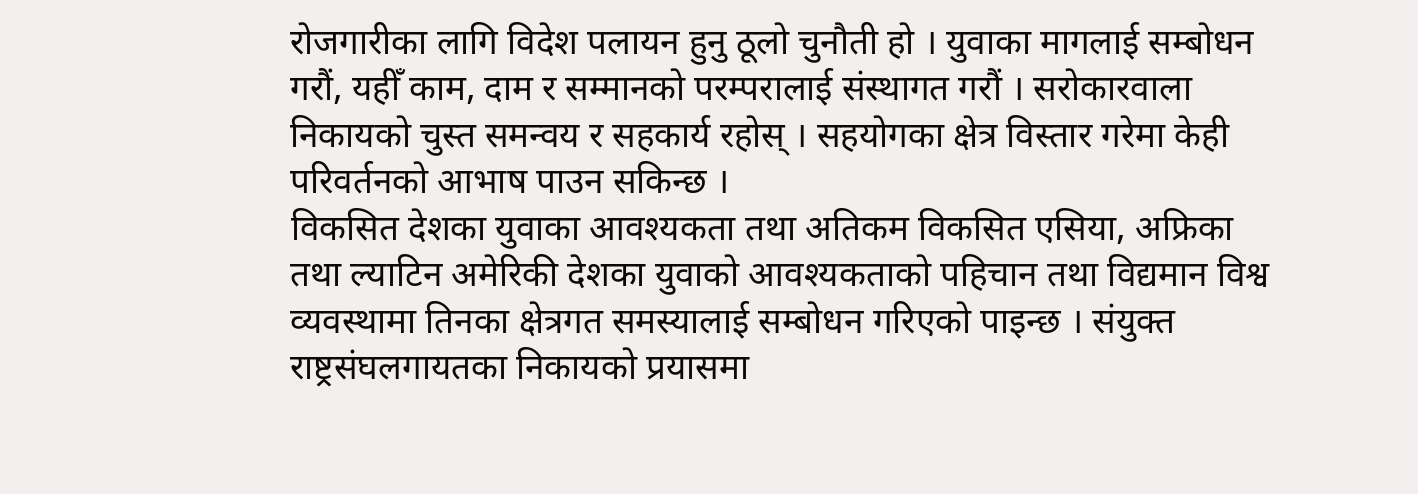रोजगारीका लागि विदेश पलायन हुनु ठूलो चुनौती हो । युवाका मागलाई सम्बोधन गरौं, यहीँ काम, दाम र सम्मानको परम्परालाई संस्थागत गरौं । सरोकारवाला निकायको चुस्त समन्वय र सहकार्य रहोस् । सहयोगका क्षेत्र विस्तार गरेमा केही परिवर्तनको आभाष पाउन सकिन्छ ।
विकसित देशका युवाका आवश्यकता तथा अतिकम विकसित एसिया, अफ्रिका तथा ल्याटिन अमेरिकी देशका युवाको आवश्यकताको पहिचान तथा विद्यमान विश्व व्यवस्थामा तिनका क्षेत्रगत समस्यालाई सम्बोधन गरिएको पाइन्छ । संयुक्त राष्ट्रसंघलगायतका निकायको प्रयासमा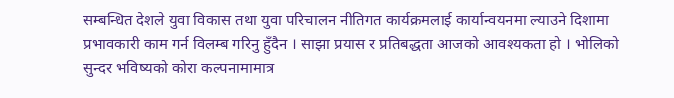सम्बन्धित देशले युवा विकास तथा युवा परिचालन नीतिगत कार्यक्रमलाई कार्यान्वयनमा ल्याउने दिशामा प्रभावकारी काम गर्न विलम्ब गरिनु हुँदैन । साझा प्रयास र प्रतिबद्धता आजको आवश्यकता हो । भोलिको सुन्दर भविष्यको कोरा कल्पनामामात्र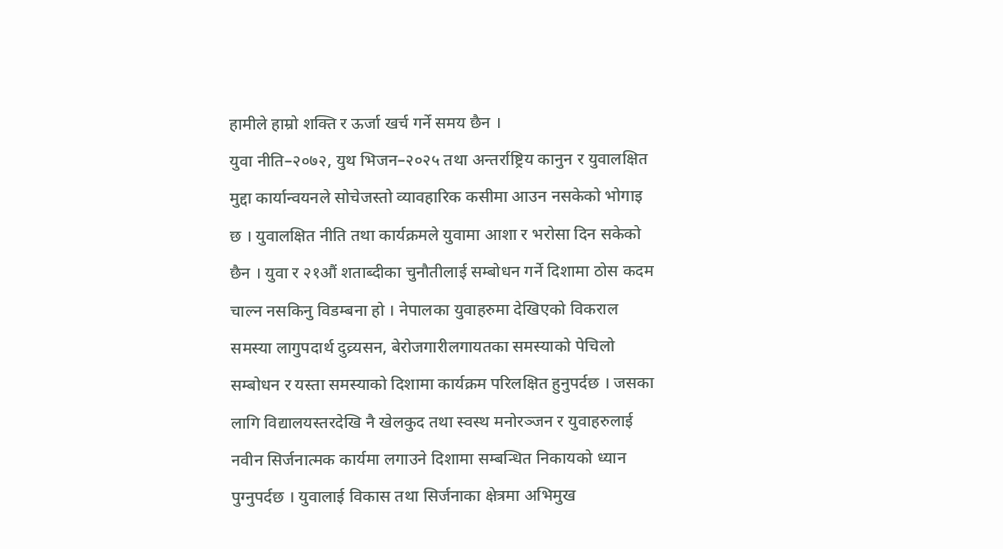हामीले हाम्रो शक्ति र ऊर्जा खर्च गर्ने समय छैन ।
युवा नीति–२०७२, युथ भिजन–२०२५ तथा अन्तर्राष्ट्रिय कानुन र युवालक्षित मुद्दा कार्यान्वयनले सोचेजस्तो व्यावहारिक कसीमा आउन नसकेको भोगाइ छ । युवालक्षित नीति तथा कार्यक्रमले युवामा आशा र भरोसा दिन सकेको छैन । युवा र २१औं शताब्दीका चुनौतीलाई सम्बोधन गर्ने दिशामा ठोस कदम चाल्न नसकिनु विडम्बना हो । नेपालका युवाहरुमा देखिएको विकराल समस्या लागुपदार्थ दुव्र्यसन, बेरोजगारीलगायतका समस्याको पेचिलो सम्बोधन र यस्ता समस्याको दिशामा कार्यक्रम परिलक्षित हुनुपर्दछ । जसका लागि विद्यालयस्तरदेखि नै खेलकुद तथा स्वस्थ मनोरञ्जन र युवाहरुलाई नवीन सिर्जनात्मक कार्यमा लगाउने दिशामा सम्बन्धित निकायको ध्यान पुग्नुपर्दछ । युवालाई विकास तथा सिर्जनाका क्षेत्रमा अभिमुख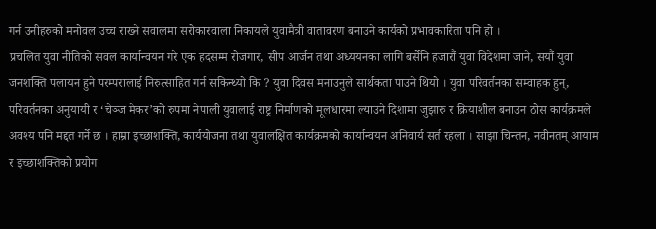गर्न उनीहरुको मनोवल उच्च राख्ने सवालमा सरोकारवाला निकायले युवामैत्री वातावरण बनाउने कार्यको प्रभावकारिता पनि हो ।
प्रचलित युवा नीतिको सवल कार्यान्वयन गरे एक हदसम्म रोजगार, सीप आर्जन तथा अध्ययनका लागि बर्सेनि हजारौं युवा विदेशमा जाने, सयौं युवा जनशक्ति पलायन हुने परम्परालाई निरुत्साहित गर्न सकिन्थ्यो कि ? युवा दिवस मनाउनुले सार्थकता पाउने थियो । युवा परिवर्तनका सम्वाहक हुन्, परिवर्तनका अनुयायी र ‘चेञ्ज मेकर’को रुपमा नेपाली युवालाई राष्ट्र निर्माणको मूलधारमा ल्याउने दिशामा जुझारु र क्रियाशील बनाउन ठोस कार्यक्रमले अवश्य पनि मद्दत गर्ने छ । हाम्रा इच्छाशक्ति, कार्ययोजना तथा युवालक्षित कार्यक्रमको कार्यान्वयन अनिवार्य सर्त रहला । साझा चिन्तन, नवीनतम् आयाम र इच्छाशक्तिको प्रयोग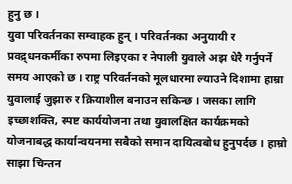हुनु छ ।
युवा परिवर्तनका सम्वाहक हुन् । परिवर्तनका अनुयायी र प्रवद्र्धनकर्मीका रुपमा लिइएका र नेपाली युवाले अझ धेरै गर्नुपर्ने समय आएको छ । राष्ट्र परिवर्तनको मूलधारमा ल्याउने दिशामा हाम्रा युवालाई जुझारु र क्रियाशील बनाउन सकिन्छ । जसका लागि इच्छाशक्ति, स्पष्ट कार्ययोजना तथा युवालक्षित कार्यक्रमको योजनाबद्ध कार्यान्वयनमा सबैको समान दायित्वबोध हुनुपर्दछ । हाम्रो साझा चिन्तन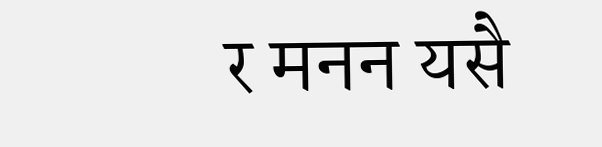र मनन यसै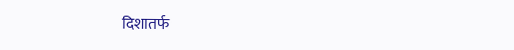दिशातर्फ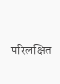परिलक्षित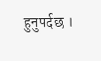हुनुपर्दछ ।